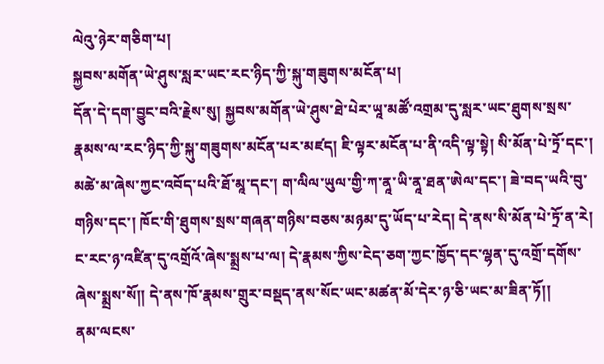ལེའུ་ཉེར་གཅིག་པ།
སྐྱབས་མགོན་ཡེ་ཤུས་སླར་ཡང་རང་ཉིད་ཀྱི་སྐུ་གཟུགས་མངོན་པ།
དོན་དེ་དག་བྱུང་བའི་རྗེས་སུ། སྐྱབས་མགོན་ཡེ་ཤུས་ཐེ་པེར་ཡཱ་མཚོ་འགྲམ་དུ་སླར་ཡང་ཐུགས་སྲས་རྣམས་ལ་རང་ཉིད་ཀྱི་སྐུ་གཟུགས་མངོན་པར་མཛད། ཇི་ལྟར་མངོན་པ་ནི་འདི་ལྟ་སྟེ། སི་མོན་པེ་ཏྲོ་དང་། མཚེ་མ་ཞེས་ཀྱང་འབོད་པའི་ཐོ་མཱ་དང་། ག་ལིལ་ཡུལ་གྱི་ཀ་ནཱ་ཡི་ནཱ་ཐན་ཨེལ་དང་། ཟེ་བད་ཡའི་བུ་གཉིས་དང་། ཁོང་གི་ཐུགས་སྲས་གཞན་གཉིས་བཅས་མཉམ་དུ་ཡོད་པ་རེད། དེ་ནས་སི་མོན་པེ་ཏྲོ་ན་རེ། ང་རང་ཉ་འཛིན་དུ་འགྲོའོ་ཞེས་སྨྲས་པ་ལ། དེ་རྣམས་ཀྱིས་ངེད་ཅག་ཀྱང་ཁྱོད་དང་ལྷན་དུ་འགྲོ་དགོས་ཞེས་སྨྲས་སོ།། དེ་ནས་ཁོ་རྣམས་གྲུར་བསྡད་ནས་སོང་ཡང་མཚན་མོ་དེར་ཉ་ཅི་ཡང་མ་ཟིན་ཏོ།།
ནམ་ལངས་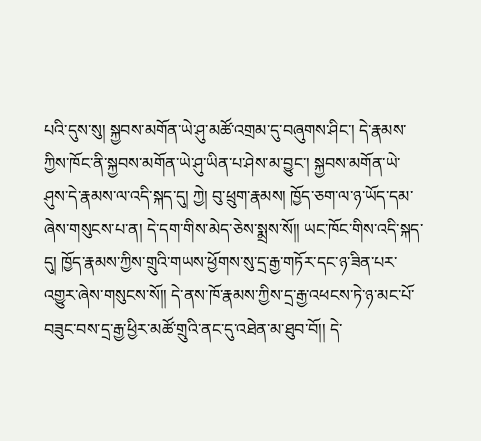པའི་དུས་སུ། སྐྱབས་མགོན་ཡེ་ཤུ་མཚོ་འགྲམ་དུ་བཞུགས་ཤིང་། དེ་རྣམས་ཀྱིས་ཁོང་ནི་སྐྱབས་མགོན་ཡེ་ཤུ་ཡིན་པ་ཤེས་མ་བྱུང་། སྐྱབས་མགོན་ཡེ་ཤུས་དེ་རྣམས་ལ་འདི་སྐད་དུ། ཀྱེ། བུ་ཕྲུག་རྣམས། ཁྱོད་ཅག་ལ་ཉ་ཡོད་དམ་ཞེས་གསུངས་པ་ན། དེ་དག་གིས་མེད་ཅེས་སྨྲས་སོ།། ཡང་ཁོང་གིས་འདི་སྐད་དུ། ཁྱོད་རྣམས་ཀྱིས་གྲུའི་གཡས་ཕྱོགས་སུ་དྲ་རྒྱ་གཏོར་དང་ཉ་ཟིན་པར་འགྱུར་ཞེས་གསུངས་སོ།། དེ་ནས་ཁོ་རྣམས་ཀྱིས་དྲ་རྒྱ་འཕངས་ཏེ་ཉ་མང་པོ་བཟུང་བས་དྲ་རྒྱ་ཕྱིར་མཚོ་གྲུའི་ནང་དུ་འཐེན་མ་ཐུབ་བོ།། དེ་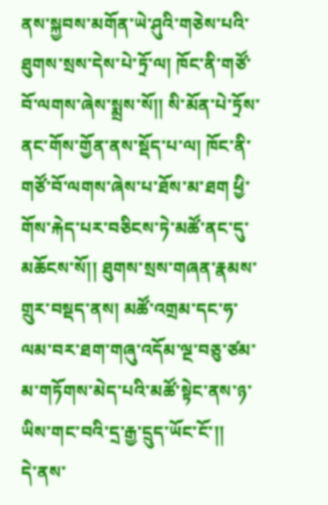ནས་སྐྱབས་མགོན་ཡེ་ཤུའི་གཅེས་པའི་ཐུགས་སྲས་དེས་པེ་ཏྲོ་ལ། ཁོང་ནི་གཙོ་བོ་ལགས་ཞེས་སྨྲས་སོ།། སི་མོན་པེ་ཏྲོས་ནང་གོས་གྱོན་ནས་སྡོད་པ་ལ། ཁོང་ནི་གཙོ་བོ་ལགས་ཞེས་པ་ཐོས་མ་ཐག ཕྱི་གོས་རྐེད་པར་བཅིངས་ཏེ་མཚོ་ནང་དུ་མཆོངས་སོ།། ཐུགས་སྲས་གཞན་རྣམས་གྲུར་བསྡད་ནས། མཚོ་འགྲམ་དང་ཧ་ལམ་བར་ཐག་གཞུ་འདོམ་ལྔ་བཅུ་ཙམ་མ་གཏོགས་མེད་པའི་མཚོ་སྟེང་ནས་ཉ་ཡིས་གང་བའི་དྲ་རྒྱ་དྲུད་ཡོང་ངོ་།།
དེ་ནས་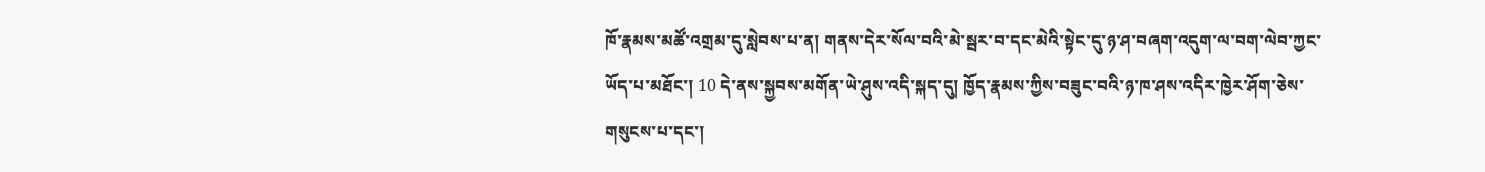ཁོ་རྣམས་མཚོ་འགྲམ་དུ་སླེབས་པ་ན། གནས་དེར་སོལ་བའི་མེ་སྦར་བ་དང་མེའི་སྟེང་དུ་ཉ་ཤ་བཞག་འདུག་ལ་བག་ལེབ་ཀྱང་ཡོད་པ་མཐོང་། 10 དེ་ནས་སྐྱབས་མགོན་ཡེ་ཤུས་འདི་སྐད་དུ། ཁྱོད་རྣམས་ཀྱིས་བཟུང་བའི་ཉ་ཁ་ཤས་འདིར་ཁྱེར་ཤོག་ཅེས་གསུངས་པ་དང་།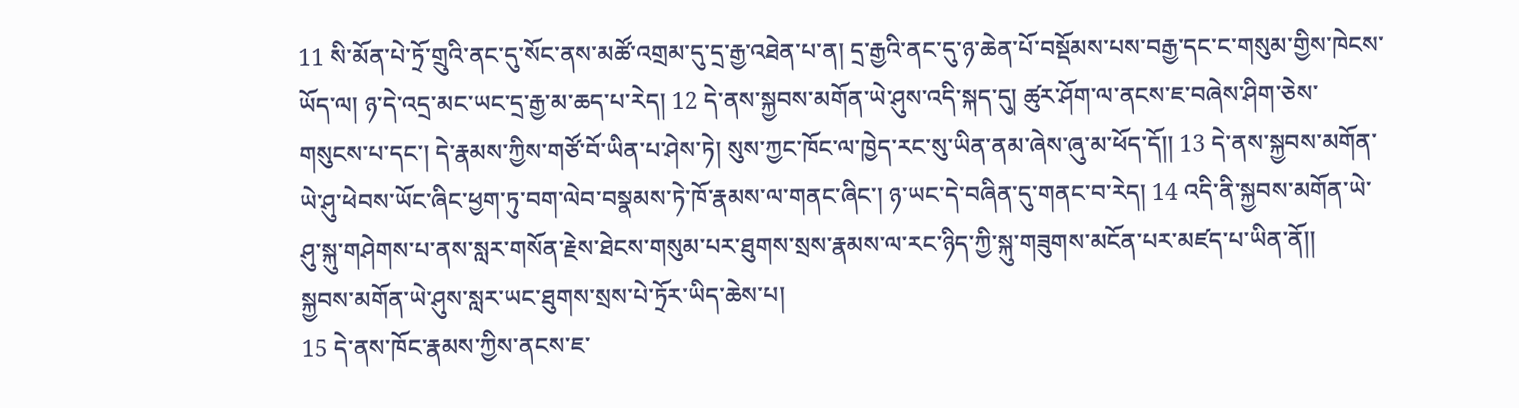11 སི་མོན་པེ་ཏྲོ་གྲུའི་ནང་དུ་སོང་ནས་མཚོ་འགྲམ་དུ་དྲ་རྒྱ་འཐེན་པ་ན། དྲ་རྒྱའི་ནང་དུ་ཉ་ཆེན་པོ་བསྡོམས་པས་བརྒྱ་དང་ང་གསུམ་གྱིས་ཁེངས་ཡོད་ལ། ཉ་དེ་འདྲ་མང་ཡང་དྲ་རྒྱ་མ་ཆད་པ་རེད། 12 དེ་ནས་སྐྱབས་མགོན་ཡེ་ཤུས་འདི་སྐད་དུ། ཚུར་ཤོག་ལ་ནངས་ཇ་བཞེས་ཤིག་ཅེས་གསུངས་པ་དང་། དེ་རྣམས་ཀྱིས་གཙོ་བོ་ཡིན་པ་ཤེས་ཏེ། སུས་ཀྱང་ཁོང་ལ་ཁྱེད་རང་སུ་ཡིན་ནམ་ཞེས་ཞུ་མ་ཕོད་དོ།། 13 དེ་ནས་སྐྱབས་མགོན་ཡེ་ཤུ་ཕེབས་ཡོང་ཞིང་ཕྱག་ཏུ་བག་ལེབ་བསྣམས་ཏེ་ཁོ་རྣམས་ལ་གནང་ཞིང་། ཉ་ཡང་དེ་བཞིན་དུ་གནང་བ་རེད། 14 འདི་ནི་སྐྱབས་མགོན་ཡེ་ཤུ་སྐུ་གཤེགས་པ་ནས་སླར་གསོན་རྗེས་ཐེངས་གསུམ་པར་ཐུགས་སྲས་རྣམས་ལ་རང་ཉིད་ཀྱི་སྐུ་གཟུགས་མངོན་པར་མཛད་པ་ཡིན་ནོ།།
སྐྱབས་མགོན་ཡེ་ཤུས་སླར་ཡང་ཐུགས་སྲས་པེ་ཏྲོར་ཡིད་ཆེས་པ།
15 དེ་ནས་ཁོང་རྣམས་ཀྱིས་ནངས་ཇ་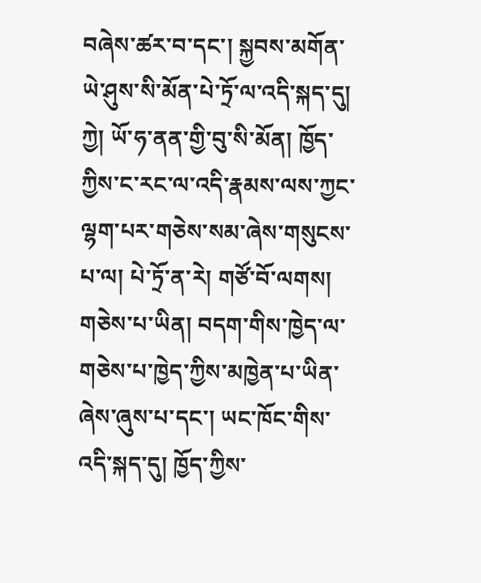བཞེས་ཚར་བ་དང་། སྐྱབས་མགོན་ཡེ་ཤུས་སི་མོན་པེ་ཏྲོ་ལ་འདི་སྐད་དུ། ཀྱེ། ཡོ་ཧ་ནན་གྱི་བུ་སི་མོན། ཁྱོད་ཀྱིས་ང་རང་ལ་འདི་རྣམས་ལས་ཀྱང་ལྷག་པར་གཅེས་སམ་ཞེས་གསུངས་པ་ལ། པེ་ཏྲོ་ན་རེ། གཙོ་བོ་ལགས། གཅེས་པ་ཡིན། བདག་གིས་ཁྱེད་ལ་གཅེས་པ་ཁྱེད་ཀྱིས་མཁྱེན་པ་ཡིན་ཞེས་ཞུས་པ་དང་། ཡང་ཁོང་གིས་འདི་སྐད་དུ། ཁྱོད་ཀྱིས་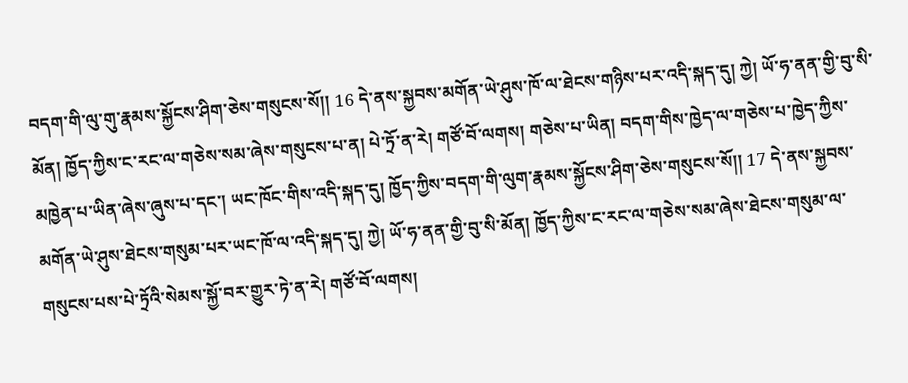བདག་གི་ལུ་གུ་རྣམས་སྐྱོངས་ཤིག་ཅེས་གསུངས་སོ།། 16 དེ་ནས་སྐྱབས་མགོན་ཡེ་ཤུས་ཁོ་ལ་ཐེངས་གཉིས་པར་འདི་སྐད་དུ། ཀྱེ། ཡོ་ཧ་ནན་གྱི་བུ་སི་མོན། ཁྱོད་ཀྱིས་ང་རང་ལ་གཅེས་སམ་ཞེས་གསུངས་པ་ན། པེ་ཏྲོ་ན་རེ། གཙོ་བོ་ལགས། གཅེས་པ་ཡིན། བདག་གིས་ཁྱེད་ལ་གཅེས་པ་ཁྱེད་ཀྱིས་མཁྱེན་པ་ཡིན་ཞེས་ཞུས་པ་དང་། ཡང་ཁོང་གིས་འདི་སྐད་དུ། ཁྱོད་ཀྱིས་བདག་གི་ལུག་རྣམས་སྐྱོངས་ཤིག་ཅེས་གསུངས་སོ།། 17 དེ་ནས་སྐྱབས་མགོན་ཡེ་ཤུས་ཐེངས་གསུམ་པར་ཡང་ཁོ་ལ་འདི་སྐད་དུ། ཀྱེ། ཡོ་ཧ་ནན་གྱི་བུ་སི་མོན། ཁྱོད་ཀྱིས་ང་རང་ལ་གཅེས་སམ་ཞེས་ཐེངས་གསུམ་ལ་གསུངས་པས་པེ་ཏྲོའི་སེམས་སྐྱོ་བར་གྱུར་ཏེ་ན་རེ། གཙོ་བོ་ལགས།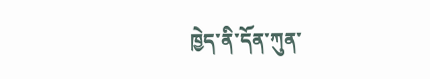ཁྱེད་ནི་དོན་ཀུན་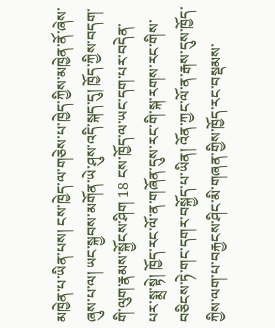མཁྱེན་པ་ཡིན་པས། ངས་ཁྱེད་ལ་གཅེས་པ་ཁྱེད་ཀྱིས་མཁྱེན་ནོ་ཞེས་ཞུས་པ་ལ། ཡང་སྐྱབས་མགོན་ཡེ་ཤུས་འདི་སྐད་དུ། ཁྱོད་ཀྱིས་བདག་གི་ལུག་རྣམས་སྐྱོངས་ཤིག 18 ངས་ཁྱོད་ལ་ཡང་དག་པར་བདེན་པར་སྨྲ་སྟེ། ཁྱོད་རང་ལོ་ན་གཞོན་དུས་རང་གི་སྐ་རགས་རང་གིས་བཅིངས་ཏེ་གང་དགར་བསྐྱོད་པ་ཡིན། འོན་ཀྱང་ལོ་ན་རྒས་དུས་ཁྱོད་ཀྱིས་ལག་པ་བརྐྱངས་ཤིང་མི་གཞན་གྱིས་ཁྱོད་རང་བསྡམས་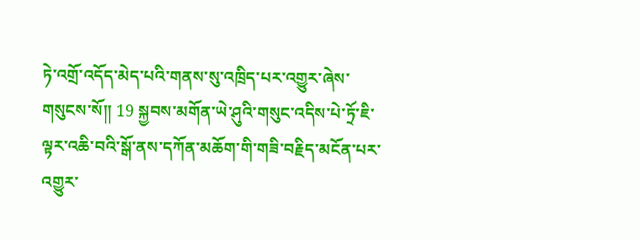ཏེ་འགྲོ་འདོད་མེད་པའི་གནས་སུ་འཁྲིད་པར་འགྱུར་ཞེས་གསུངས་སོ།། 19 སྐྱབས་མགོན་ཡེ་ཤུའི་གསུང་འདིས་པེ་ཏྲོ་ཇི་ལྟར་འཆི་བའི་སྒོ་ནས་དཀོན་མཆོག་གི་གཟི་བརྗིད་མངོན་པར་འགྱུར་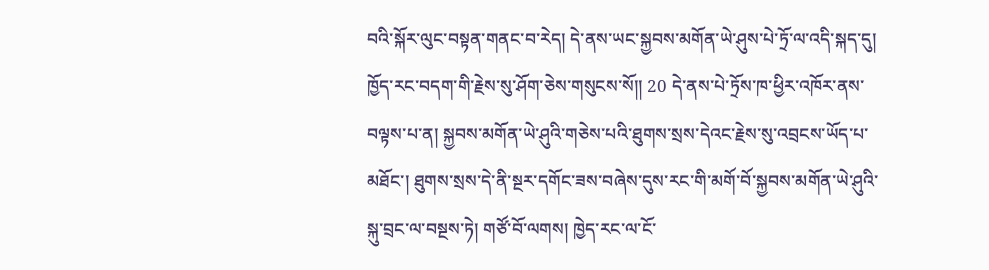བའི་སྐོར་ལུང་བསྟན་གནང་བ་རེད། དེ་ནས་ཡང་སྐྱབས་མགོན་ཡེ་ཤུས་པེ་ཏྲོ་ལ་འདི་སྐད་དུ། ཁྱོད་རང་བདག་གི་རྗེས་སུ་ཤོག་ཅེས་གསུངས་སོ།། 20 དེ་ནས་པེ་ཏྲོས་ཁ་ཕྱིར་འཁོར་ནས་བལྟས་པ་ན། སྐྱབས་མགོན་ཡེ་ཤུའི་གཅེས་པའི་ཐུགས་སྲས་དེའང་རྗེས་སུ་འབྲངས་ཡོད་པ་མཐོང་། ཐུགས་སྲས་དེ་ནི་སྔར་དགོང་ཟས་བཞེས་དུས་རང་གི་མགོ་བོ་སྐྱབས་མགོན་ཡེ་ཤུའི་སྐུ་བྲང་ལ་བསྔས་ཏེ། གཙོ་བོ་ལགས། ཁྱེད་རང་ལ་ངོ་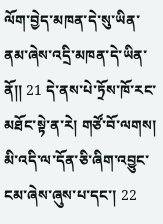ལོག་བྱེད་མཁན་དེ་སུ་ཡིན་ནམ་ཞེས་འདྲི་མཁན་དེ་ཡིན་ནོ།། 21 དེ་ནས་པེ་ཏྲོས་ཁོ་རང་མཐོང་སྟེ་ན་རེ། གཙོ་བོ་ལགས། མི་འདི་ལ་དོན་ཅི་ཞིག་འབྱུང་ངམ་ཞེས་ཞུས་པ་དང་། 22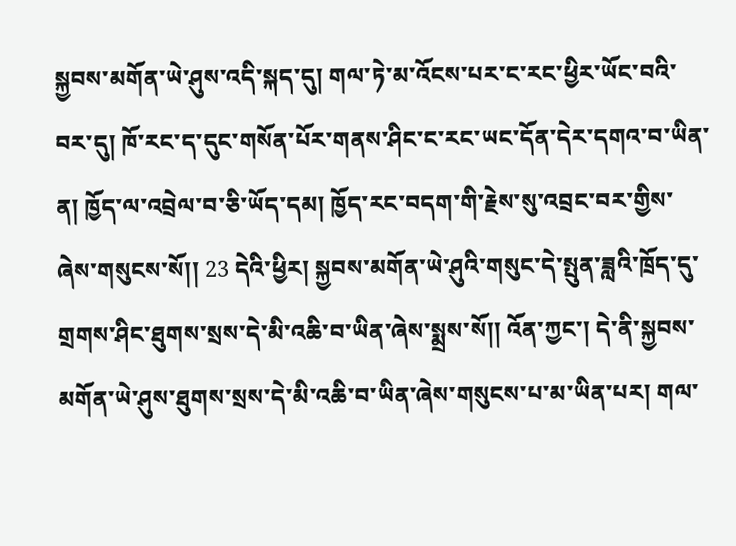སྐྱབས་མགོན་ཡེ་ཤུས་འདི་སྐད་དུ། གལ་ཏེ་མ་འོངས་པར་ང་རང་ཕྱིར་ཡོང་བའི་བར་དུ། ཁོ་རང་ད་དུང་གསོན་པོར་གནས་ཤིང་ང་རང་ཡང་དོན་དེར་དགའ་བ་ཡིན་ན། ཁྱོད་ལ་འབྲེལ་བ་ཅི་ཡོད་དམ། ཁྱོད་རང་བདག་གི་རྗེས་སུ་འབྲང་བར་གྱིས་ཞེས་གསུངས་སོ།། 23 དེའི་ཕྱིར། སྐྱབས་མགོན་ཡེ་ཤུའི་གསུང་དེ་སྤུན་ཟླའི་ཁྲོད་དུ་གྲགས་ཤིང་ཐུགས་སྲས་དེ་མི་འཆི་བ་ཡིན་ཞེས་སྨྲས་སོ།། འོན་ཀྱང་། དེ་ནི་སྐྱབས་མགོན་ཡེ་ཤུས་ཐུགས་སྲས་དེ་མི་འཆི་བ་ཡིན་ཞེས་གསུངས་པ་མ་ཡིན་པར། གལ་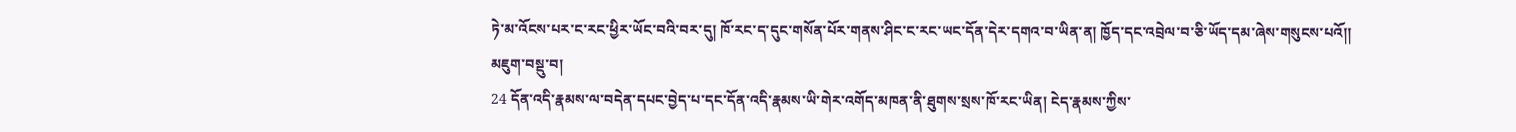ཏེ་མ་འོངས་པར་ང་རང་ཕྱིར་ཡོང་བའི་བར་དུ། ཁོ་རང་ད་དུང་གསོན་པོར་གནས་ཤིང་ང་རང་ཡང་དོན་དེར་དགའ་བ་ཡིན་ན། ཁྱོད་དང་འབྲེལ་བ་ཅི་ཡོད་དམ་ཞེས་གསུངས་པའོ།།
མཇུག་བསྡུ་བ།
24 དོན་འདི་རྣམས་ལ་བདེན་དཔང་བྱེད་པ་དང་དོན་འདི་རྣམས་ཡི་གེར་འགོད་མཁན་ནི་ཐུགས་སྲས་ཁོ་རང་ཡིན། ངེད་རྣམས་ཀྱིས་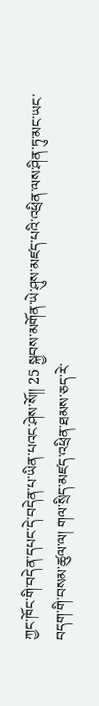ཀྱང་ཁོང་གི་བདེན་དཔང་དེ་བདེན་པ་ཡིན་པའང་ཤེས་སོ།། 25 སྐྱབས་མགོན་ཡེ་ཤུས་མཛད་པའི་འཕྲིན་ལས་ཤིན་ཏུ་མང་ཡང་བདག་གི་བསམ་ཚུལ་ལ། གལ་སྲིད་མཛད་འཕྲིན་ཐམས་ཅད་རེ་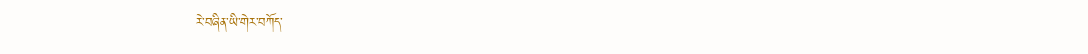རེ་བཞིན་ཡི་གེར་བཀོད་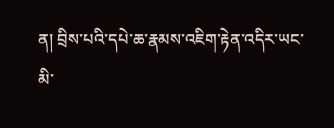ན། བྲིས་པའི་དཔེ་ཆ་རྣམས་འཇིག་རྟེན་འདིར་ཡང་མི་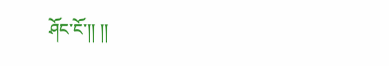ཤོང་ངོ་།། །།